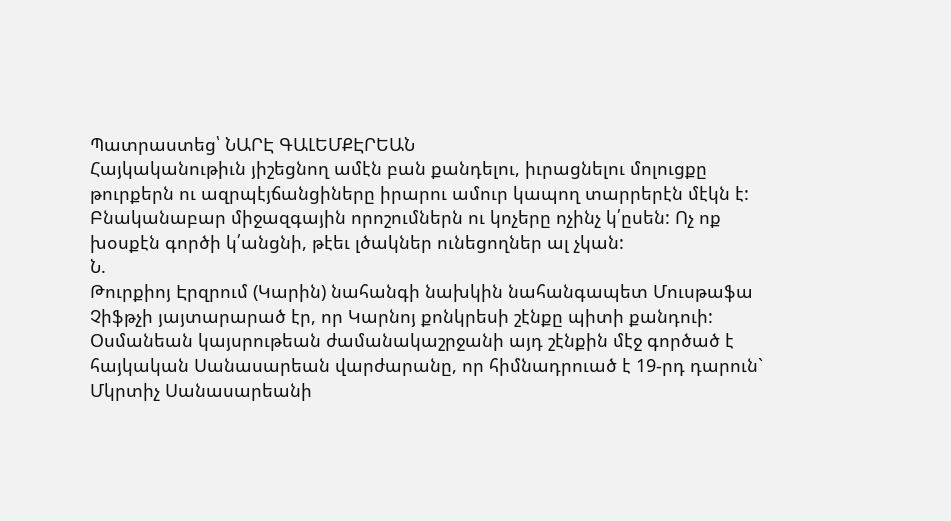Պատրաստեց՝ ՆԱՐԷ ԳԱԼԵՄՔԷՐԵԱՆ
Հայկականութիւն յիշեցնող ամէն բան քանդելու, իւրացնելու մոլուցքը թուրքերն ու ազրպէյճանցիները իրարու ամուր կապող տարրերէն մէկն է: Բնականաբար միջազգային որոշումներն ու կոչերը ոչինչ կ՛ըսեն: Ոչ ոք խօսքէն գործի կ՛անցնի, թէեւ լծակներ ունեցողներ ալ չկան:
Ն.
Թուրքիոյ Էրզրում (Կարին) նահանգի նախկին նահանգապետ Մուսթաֆա Չիֆթչի յայտարարած էր, որ Կարնոյ քոնկրեսի շէնքը պիտի քանդուի:
Օսմանեան կայսրութեան ժամանակաշրջանի այդ շէնքին մէջ գործած է հայկական Սանասարեան վարժարանը, որ հիմնադրուած է 19-րդ դարուն` Մկրտիչ Սանասարեանի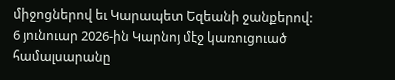միջոցներով եւ Կարապետ Եզեանի ջանքերով:
6 յունուար 2026-ին Կարնոյ մէջ կառուցուած համալսարանը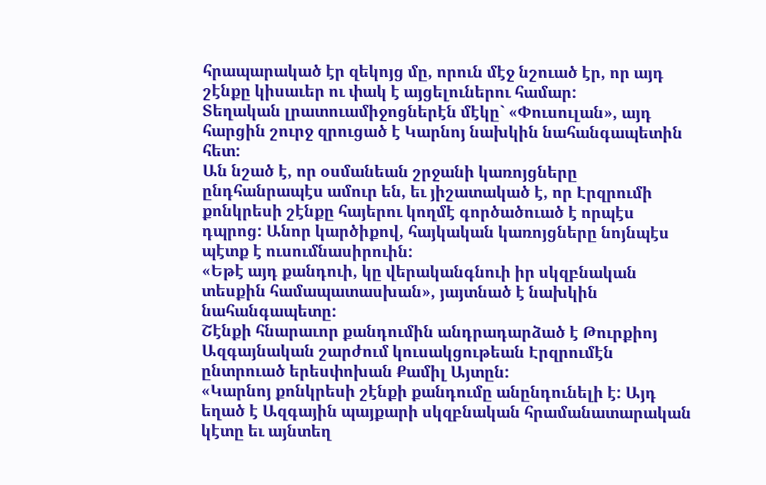հրապարակած էր զեկոյց մը, որուն մէջ նշուած էր, որ այդ շէնքը կիսաւեր ու փակ է այցելուներու համար:
Տեղական լրատուամիջոցներէն մէկը` «Փուսուլան», այդ հարցին շուրջ զրուցած է Կարնոյ նախկին նահանգապետին հետ:
Ան նշած է, որ օսմանեան շրջանի կառոյցները ընդհանրապէս ամուր են, եւ յիշատակած է, որ Էրզրումի քոնկրեսի շէնքը հայերու կողմէ գործածուած է որպէս դպրոց: Անոր կարծիքով, հայկական կառոյցները նոյնպէս պէտք է ուսումնասիրուին:
«Եթէ այդ քանդուի, կը վերականգնուի իր սկզբնական տեսքին համապատասխան», յայտնած է նախկին նահանգապետը:
Շէնքի հնարաւոր քանդումին անդրադարձած է Թուրքիոյ Ազգայնական շարժում կուսակցութեան Էրզրումէն ընտրուած երեսփոխան Քամիլ Այտըն:
«Կարնոյ քոնկրեսի շէնքի քանդումը անընդունելի է: Այդ եղած է Ազգային պայքարի սկզբնական հրամանատարական կէտը եւ այնտեղ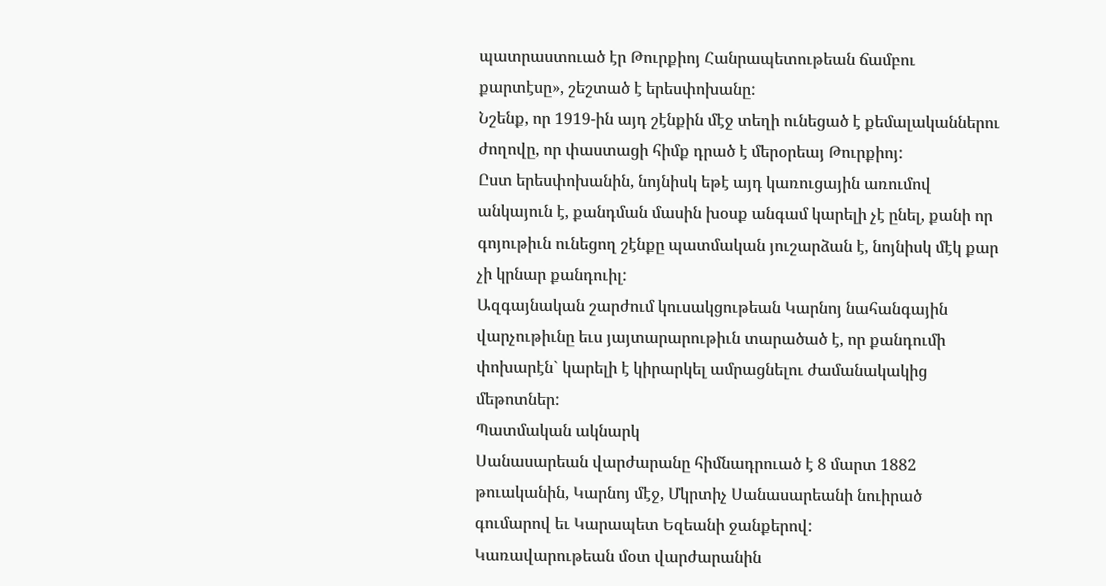պատրաստուած էր Թուրքիոյ Հանրապետութեան ճամբու քարտէսը», շեշտած է երեսփոխանը:
Նշենք, որ 1919-ին այդ շէնքին մէջ տեղի ունեցած է քեմալականներու ժողովը, որ փաստացի հիմք դրած է մերօրեայ Թուրքիոյ:
Ըստ երեսփոխանին, նոյնիսկ եթէ այդ կառուցային առումով անկայուն է, քանդման մասին խօսք անգամ կարելի չէ ընել, քանի որ գոյութիւն ունեցող շէնքը պատմական յուշարձան է, նոյնիսկ մէկ քար չի կրնար քանդուիլ:
Ազգայնական շարժում կուսակցութեան Կարնոյ նահանգային վարչութիւնը եւս յայտարարութիւն տարածած է, որ քանդումի փոխարէն` կարելի է կիրարկել ամրացնելու ժամանակակից մեթոտներ:
Պատմական ակնարկ
Սանասարեան վարժարանը հիմնադրուած է 8 մարտ 1882 թուականին, Կարնոյ մէջ, Մկրտիչ Սանասարեանի նուիրած գումարով եւ Կարապետ Եզեանի ջանքերով:
Կառավարութեան մօտ վարժարանին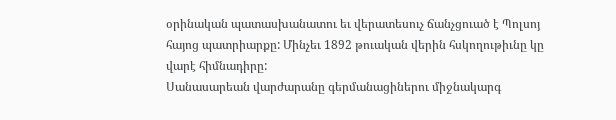օրինական պատասխանատու եւ վերատեսուչ ճանչցուած է Պոլսոյ հայոց պատրիարքը: Մինչեւ 1892 թուական վերին հսկողութիւնը կը վարէ հիմնադիրը:
Սանասարեան վարժարանը գերմանացիներու միջնակարգ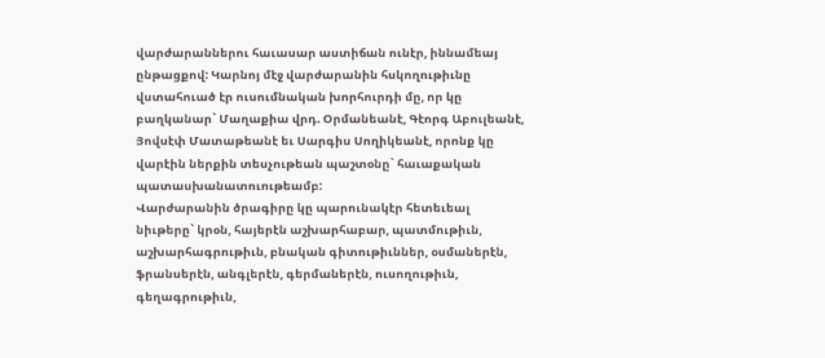վարժարաններու հաւասար աստիճան ունէր, իննամեայ ընթացքով: Կարնոյ մէջ վարժարանին հսկողութիւնը վստահուած էր ուսումնական խորհուրդի մը, որ կը բաղկանար` Մաղաքիա վրդ. Օրմանեանէ, Գէորգ Աբուլեանէ, Յովսէփ Մատաթեանէ եւ Սարգիս Սողիկեանէ, որոնք կը վարէին ներքին տեսչութեան պաշտօնը` հաւաքական պատասխանատուութեամբ:
Վարժարանին ծրագիրը կը պարունակէր հետեւեալ նիւթերը` կրօն, հայերէն աշխարհաբար, պատմութիւն, աշխարհագրութիւն, բնական գիտութիւններ, օսմաներէն, ֆրանսերէն, անգլերէն, գերմաներէն, ուսողութիւն, գեղագրութիւն,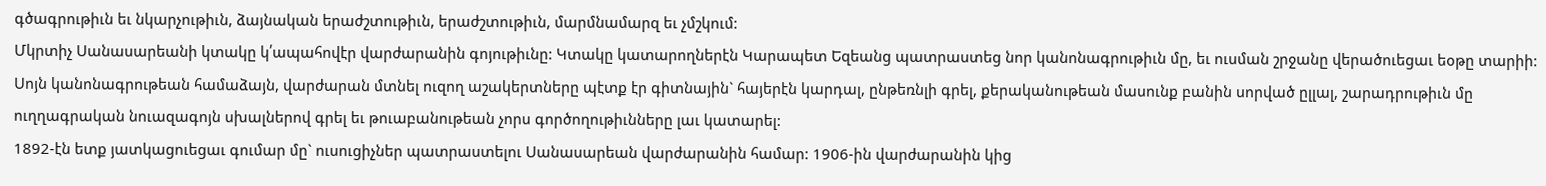գծագրութիւն եւ նկարչութիւն, ձայնական երաժշտութիւն, երաժշտութիւն, մարմնամարզ եւ չմշկում:
Մկրտիչ Սանասարեանի կտակը կ՛ապահովէր վարժարանին գոյութիւնը: Կտակը կատարողներէն Կարապետ Եզեանց պատրաստեց նոր կանոնագրութիւն մը, եւ ուսման շրջանը վերածուեցաւ եօթը տարիի: Սոյն կանոնագրութեան համաձայն, վարժարան մտնել ուզող աշակերտները պէտք էր գիտնային` հայերէն կարդալ, ընթեռնլի գրել, քերականութեան մասունք բանին սորված ըլլալ, շարադրութիւն մը ուղղագրական նուազագոյն սխալներով գրել եւ թուաբանութեան չորս գործողութիւնները լաւ կատարել:
1892-էն ետք յատկացուեցաւ գումար մը` ուսուցիչներ պատրաստելու Սանասարեան վարժարանին համար: 1906-ին վարժարանին կից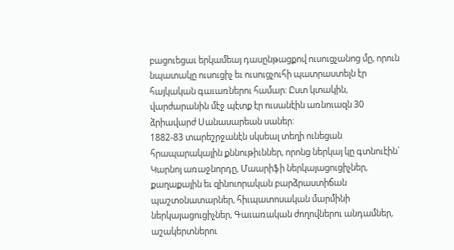բացուեցաւ երկամեայ դասընթացքով ուսուցչանոց մը, որուն նպատակը ուսուցիչ եւ ուսուցչուհի պատրաստելն էր հայկական գաւառներու համար: Ըստ կտակին, վարժարանին մէջ պէտք էր ուսանէին առնուազն 30 ձրիավարժ Սանասարեան սաներ:
1882-83 տարեշրջանէն սկսեալ տեղի ունեցան հրապարակային քննութիւններ, որոնց ներկայ կը գտնուէին` Կարնոյ առաջնորդը, Մաարիֆի ներկայացուցիչներ, քաղաքային եւ զինուորական բարձրաստիճան պաշտօնատարներ, հիւպատոսական մարմինի ներկայացուցիչներ, Գաւառական ժողովներու անդամներ, աշակերտներու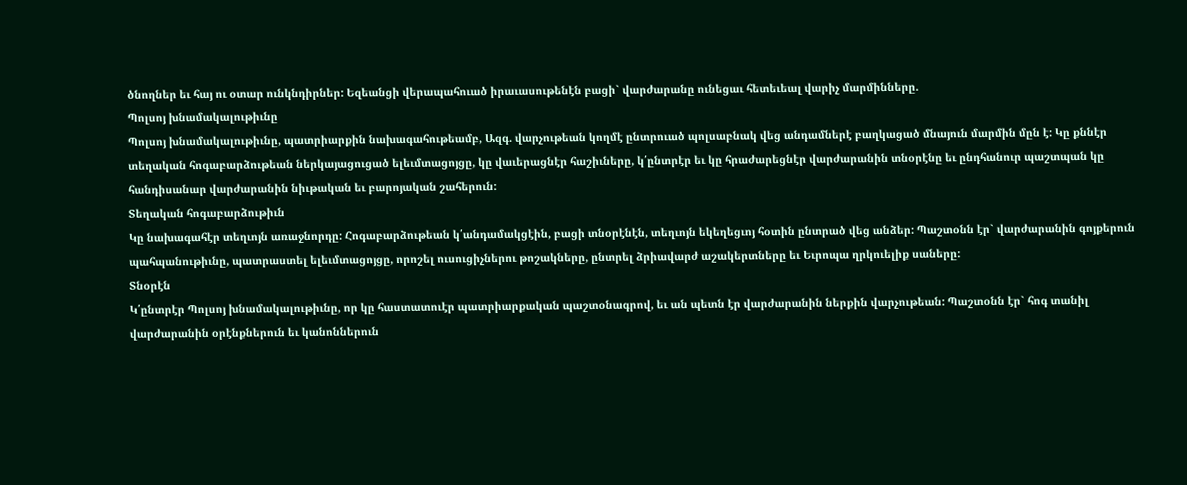ծնողներ եւ հայ ու օտար ունկնդիրներ: Եզեանցի վերապահուած իրաւասութենէն բացի` վարժարանը ունեցաւ հետեւեալ վարիչ մարմինները.
Պոլսոյ խնամակալութիւնը
Պոլսոյ խնամակալութիւնը, պատրիարքին նախագահութեամբ, Ազգ. վարչութեան կողմէ ընտրուած պոլսաբնակ վեց անդամներէ բաղկացած մնայուն մարմին մըն է: Կը քննէր տեղական հոգաբարձութեան ներկայացուցած ելեւմտացոյցը, կը վաւերացնէր հաշիւները, կ՛ընտրէր եւ կը հրաժարեցնէր վարժարանին տնօրէնը եւ ընդհանուր պաշտպան կը հանդիսանար վարժարանին նիւթական եւ բարոյական շահերուն:
Տեղական հոգաբարձութիւն
Կը նախագահէր տեղւոյն առաջնորդը: Հոգաբարձութեան կ՛անդամակցէին, բացի տնօրէնէն, տեղւոյն եկեղեցւոյ հօտին ընտրած վեց անձեր: Պաշտօնն էր` վարժարանին գոյքերուն պահպանութիւնը, պատրաստել ելեւմտացոյցը, որոշել ուսուցիչներու թոշակները, ընտրել ձրիավարժ աշակերտները եւ Եւրոպա ղրկուելիք սաները:
Տնօրէն
Կ՛ընտրէր Պոլսոյ խնամակալութիւնը, որ կը հաստատուէր պատրիարքական պաշտօնագրով, եւ ան պետն էր վարժարանին ներքին վարչութեան: Պաշտօնն էր` հոգ տանիլ վարժարանին օրէնքներուն եւ կանոններուն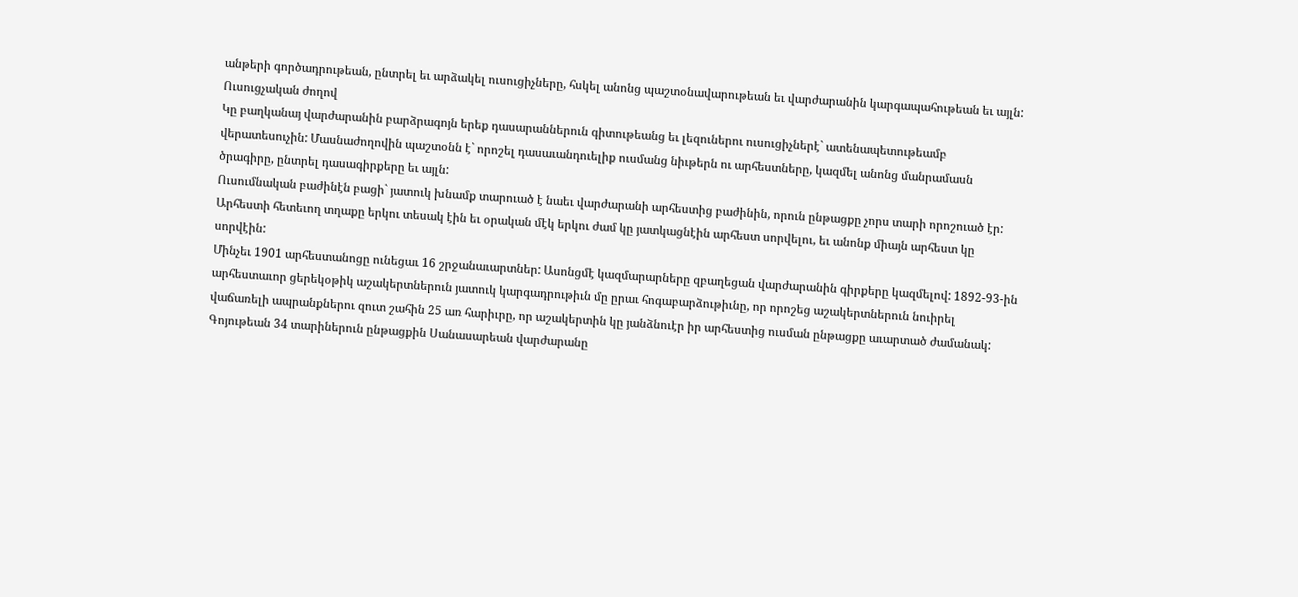անթերի գործադրութեան, ընտրել եւ արձակել ուսուցիչները, հսկել անոնց պաշտօնավարութեան եւ վարժարանին կարգապահութեան եւ այլն:
Ուսուցչական ժողով
Կը բաղկանայ վարժարանին բարձրագոյն երեք դասարաններուն գիտութեանց եւ լեզուներու ուսուցիչներէ` ատենապետութեամբ վերատեսուչին: Մասնաժողովին պաշտօնն է` որոշել դասաւանդուելիք ուսմանց նիւթերն ու արհեստները, կազմել անոնց մանրամասն ծրագիրը, ընտրել դասագիրքերը եւ այլն:
Ուսումնական բաժինէն բացի` յատուկ խնամք տարուած է նաեւ վարժարանի արհեստից բաժինին, որուն ընթացքը չորս տարի որոշուած էր: Արհեստի հետեւող տղաքը երկու տեսակ էին եւ օրական մէկ երկու ժամ կը յատկացնէին արհեստ սորվելու, եւ անոնք միայն արհեստ կը սորվէին:
Մինչեւ 1901 արհեստանոցը ունեցաւ 16 շրջանաւարտներ: Ասոնցմէ կազմարարները զբաղեցան վարժարանին գիրքերը կազմելով: 1892-93-ին արհեստաւոր ցերեկօթիկ աշակերտներուն յատուկ կարգադրութիւն մը ըրաւ հոգաբարձութիւնը, որ որոշեց աշակերտներուն նուիրել վաճառելի ապրանքներու զուտ շահին 25 առ հարիւրը, որ աշակերտին կը յանձնուէր իր արհեստից ուսման ընթացքը աւարտած ժամանակ:
Գոյութեան 34 տարիներուն ընթացքին Սանասարեան վարժարանը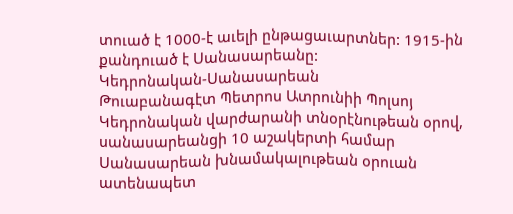տուած է 1000-է աւելի ընթացաւարտներ: 1915-ին քանդուած է Սանասարեանը:
Կեդրոնական-Սանասարեան
Թուաբանագէտ Պետրոս Ատրունիի Պոլսոյ Կեդրոնական վարժարանի տնօրէնութեան օրով, սանասարեանցի 10 աշակերտի համար Սանասարեան խնամակալութեան օրուան ատենապետ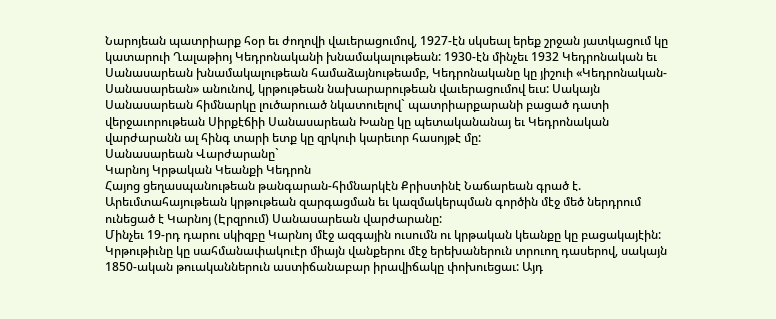Նարոյեան պատրիարք հօր եւ ժողովի վաւերացումով, 1927-էն սկսեալ երեք շրջան յատկացում կը կատարուի Ղալաթիոյ Կեդրոնականի խնամակալութեան: 1930-էն մինչեւ 1932 Կեդրոնական եւ Սանասարեան խնամակալութեան համաձայնութեամբ, Կեդրոնականը կը յիշուի «Կեդրոնական-Սանասարեան» անունով, կրթութեան նախարարութեան վաւերացումով եւս: Սակայն Սանասարեան հիմնարկը լուծարուած նկատուելով` պատրիարքարանի բացած դատի վերջաւորութեան Սիրքէճիի Սանասարեան Խանը կը պետականանայ եւ Կեդրոնական վարժարանն ալ հինգ տարի ետք կը զրկուի կարեւոր հասոյթէ մը:
Սանասարեան Վարժարանը`
Կարնոյ Կրթական Կեանքի Կեդրոն
Հայոց ցեղասպանութեան թանգարան-հիմնարկէն Քրիստինէ Նաճարեան գրած է.
Արեւմտահայութեան կրթութեան զարգացման եւ կազմակերպման գործին մէջ մեծ ներդրում ունեցած է Կարնոյ (Էրզրում) Սանասարեան վարժարանը:
Մինչեւ 19-րդ դարու սկիզբը Կարնոյ մէջ ազգային ուսումն ու կրթական կեանքը կը բացակայէին: Կրթութիւնը կը սահմանափակուէր միայն վանքերու մէջ երեխաներուն տրուող դասերով, սակայն 1850-ական թուականներուն աստիճանաբար իրավիճակը փոխուեցաւ: Այդ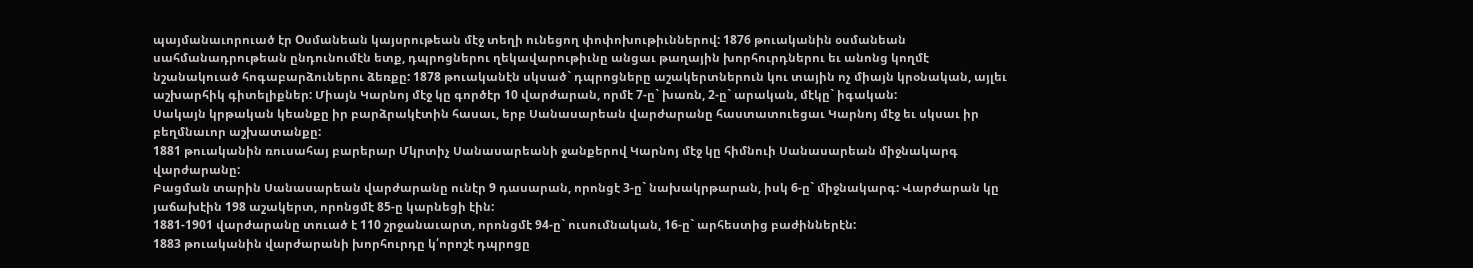պայմանաւորուած էր Oսմանեան կայսրութեան մէջ տեղի ունեցող փոփոխութիւններով: 1876 թուականին օսմանեան սահմանադրութեան ընդունումէն ետք, դպրոցներու ղեկավարութիւնը անցաւ թաղային խորհուրդներու եւ անոնց կողմէ նշանակուած հոգաբարձուներու ձեռքը: 1878 թուականէն սկսած` դպրոցները աշակերտներուն կու տային ոչ միայն կրօնական, այլեւ աշխարհիկ գիտելիքներ: Միայն Կարնոյ մէջ կը գործէր 10 վարժարան, որմէ 7-ը` խառն, 2-ը` արական, մէկը` իգական:
Սակայն կրթական կեանքը իր բարձրակէտին հասաւ, երբ Սանասարեան վարժարանը հաստատուեցաւ Կարնոյ մէջ եւ սկսաւ իր բեղմնաւոր աշխատանքը:
1881 թուականին ռուսահայ բարերար Մկրտիչ Սանասարեանի ջանքերով Կարնոյ մէջ կը հիմնուի Սանասարեան միջնակարգ վարժարանը:
Բացման տարին Սանասարեան վարժարանը ունէր 9 դասարան, որոնցէ 3-ը` նախակրթարան, իսկ 6-ը` միջնակարգ: Վարժարան կը յաճախէին 198 աշակերտ, որոնցմէ 85-ը կարնեցի էին:
1881-1901 վարժարանը տուած է 110 շրջանաւարտ, որոնցմէ 94-ը` ուսումնական, 16-ը` արհեստից բաժիններէն:
1883 թուականին վարժարանի խորհուրդը կ՛որոշէ դպրոցը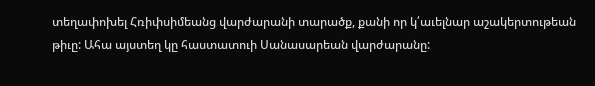տեղափոխել Հռիփսիմեանց վարժարանի տարածք, քանի որ կ՛աւելնար աշակերտութեան թիւը: Ահա այստեղ կը հաստատուի Սանասարեան վարժարանը: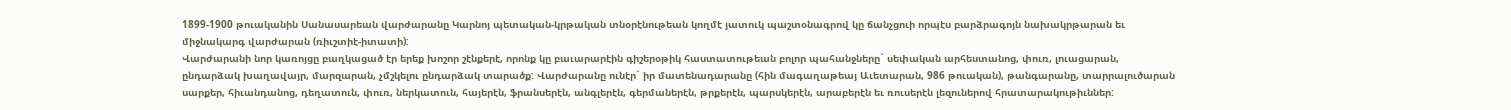1899-1900 թուականին Սանասարեան վարժարանը Կարնոյ պետական-կրթական տնօրէնութեան կողմէ յատուկ պաշտօնագրով կը ճանչցուի որպէս բարձրագոյն նախակրթարան եւ միջնակարգ վարժարան (ռիւշտիէ-իտատի):
Վարժարանի նոր կառոյցը բաղկացած էր երեք խոշոր շէնքերէ, որոնք կը բաւարարէին գիշերօթիկ հաստատութեան բոլոր պահանջները` սեփական արհեստանոց, փուռ, լուացարան, ընդարձակ խաղավայր, մարզարան, չմշկելու ընդարձակ տարածք: Վարժարանը ունէր` իր մատենադարանը (հին մագաղաթեայ Աւետարան, 986 թուական), թանգարանը, տարրալուծարան սարքեր, հիւանդանոց, դեղատուն, փուռ, ներկատուն, հայերէն, ֆրանսերէն, անգլերէն, գերմաներէն, թրքերէն, պարսկերէն, արաբերէն եւ ռուսերէն լեզուներով հրատարակութիւններ: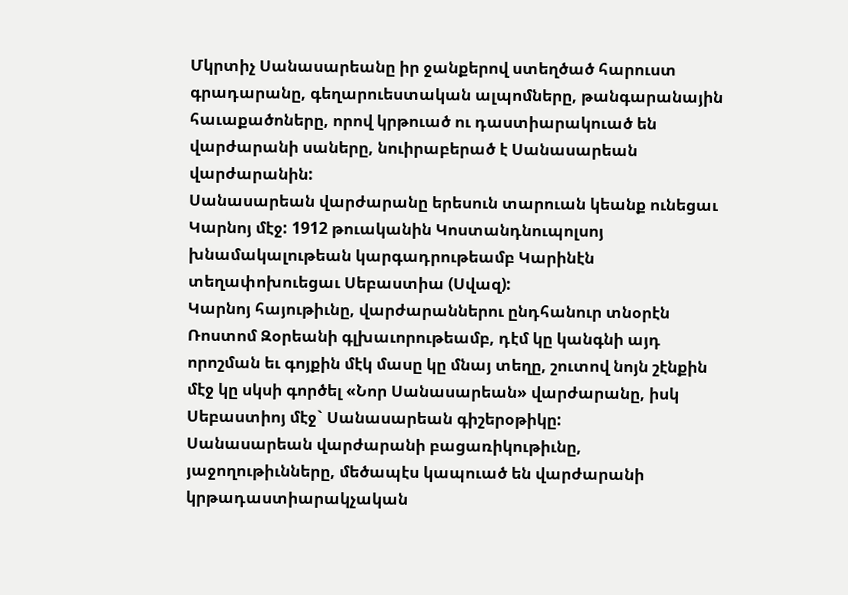Մկրտիչ Սանասարեանը իր ջանքերով ստեղծած հարուստ գրադարանը, գեղարուեստական ալպոմները, թանգարանային հաւաքածոները, որով կրթուած ու դաստիարակուած են վարժարանի սաները, նուիրաբերած է Սանասարեան վարժարանին:
Սանասարեան վարժարանը երեսուն տարուան կեանք ունեցաւ Կարնոյ մէջ: 1912 թուականին Կոստանդնուպոլսոյ խնամակալութեան կարգադրութեամբ Կարինէն տեղափոխուեցաւ Սեբաստիա (Սվազ):
Կարնոյ հայութիւնը, վարժարաններու ընդհանուր տնօրէն Ռոստոմ Զօրեանի գլխաւորութեամբ, դէմ կը կանգնի այդ որոշման եւ գոյքին մէկ մասը կը մնայ տեղը, շուտով նոյն շէնքին մէջ կը սկսի գործել «Նոր Սանասարեան» վարժարանը, իսկ Սեբաստիոյ մէջ` Սանասարեան գիշերօթիկը:
Սանասարեան վարժարանի բացառիկութիւնը, յաջողութիւնները, մեծապէս կապուած են վարժարանի կրթադաստիարակչական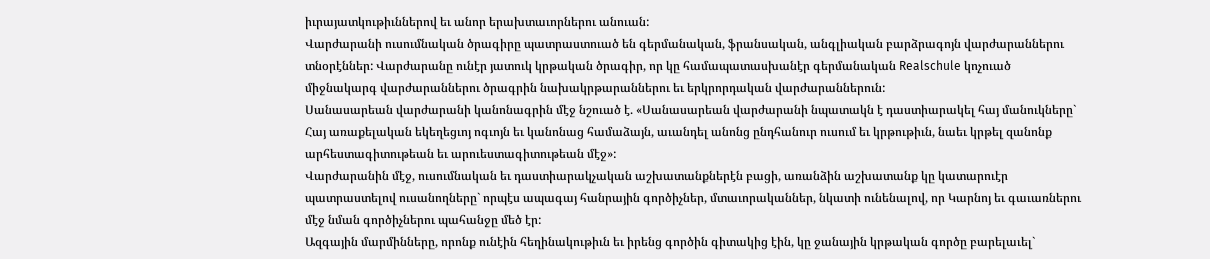իւրայատկութիւններով եւ անոր երախտաւորներու անուան:
Վարժարանի ուսումնական ծրագիրը պատրաստուած են գերմանական, ֆրանսական, անգլիական բարձրագոյն վարժարաններու տնօրէններ: Վարժարանը ունէր յատուկ կրթական ծրագիր, որ կը համապատասխանէր գերմանական Realschule կոչուած միջնակարգ վարժարաններու ծրագրին նախակրթարաններու եւ երկրորդական վարժարաններուն:
Սանասարեան վարժարանի կանոնագրին մէջ նշուած է. «Սանասարեան վարժարանի նպատակն է դաստիարակել հայ մանուկները` Հայ առաքելական եկեղեցւոյ ոգւոյն եւ կանոնաց համաձայն, աւանդել անոնց ընդհանուր ուսում եւ կրթութիւն, նաեւ կրթել զանոնք արհեստագիտութեան եւ արուեստագիտութեան մէջ»:
Վարժարանին մէջ, ուսումնական եւ դաստիարակչական աշխատանքներէն բացի, առանձին աշխատանք կը կատարուէր պատրաստելով ուսանողները` որպէս ապագայ հանրային գործիչներ, մտաւորականներ, նկատի ունենալով, որ Կարնոյ եւ գաւառներու մէջ նման գործիչներու պահանջը մեծ էր:
Ազգային մարմինները, որոնք ունէին հեղինակութիւն եւ իրենց գործին գիտակից էին, կը ջանային կրթական գործը բարելաւել`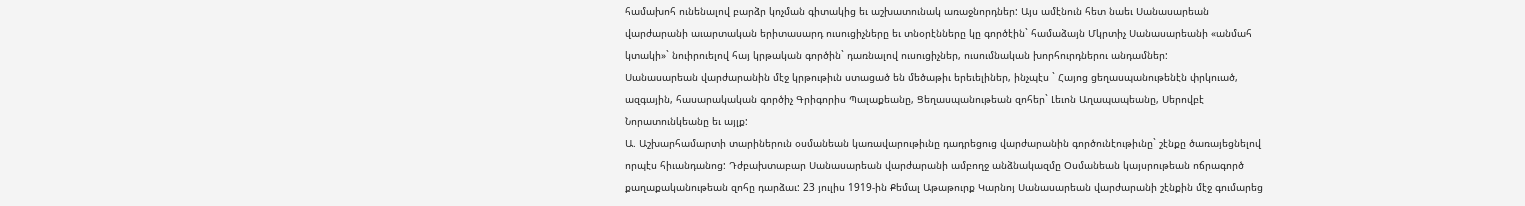համախոհ ունենալով բարձր կոչման գիտակից եւ աշխատունակ առաջնորդներ: Այս ամէնուն հետ նաեւ Սանասարեան վարժարանի աւարտական երիտասարդ ուսուցիչները եւ տնօրէնները կը գործէին` համաձայն Մկրտիչ Սանասարեանի «անմահ կտակի»` նուիրուելով հայ կրթական գործին` դառնալով ուսուցիչներ, ուսումնական խորհուրդներու անդամներ:
Սանասարեան վարժարանին մէջ կրթութիւն ստացած են մեծաթիւ երեւելիներ, ինչպէս ` Հայոց ցեղասպանութենէն փրկուած, ազգային, հասարակական գործիչ Գրիգորիս Պալաքեանը, Ցեղասպանութեան զոհեր` Լեւոն Աղապապեանը, Սերովբէ Նորատունկեանը եւ այլք:
Ա. Աշխարհամարտի տարիներուն օսմանեան կառավարութիւնը դադրեցուց վարժարանին գործունէութիւնը` շէնքը ծառայեցնելով որպէս հիւանդանոց: Դժբախտաբար Սանասարեան վարժարանի ամբողջ անձնակազմը Օսմանեան կայսրութեան ոճրագործ քաղաքականութեան զոհը դարձաւ: 23 յուլիս 1919-ին Քեմալ Աթաթուրք Կարնոյ Սանասարեան վարժարանի շէնքին մէջ գումարեց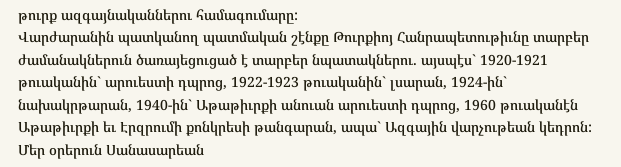թուրք ազգայնականներու համագումարը:
Վարժարանին պատկանող պատմական շէնքը Թուրքիոյ Հանրապետութիւնը տարբեր ժամանակներուն ծառայեցուցած է տարբեր նպատակներու. այսպէս` 1920-1921 թուականին` արուեստի դպրոց, 1922-1923 թուականին` լսարան, 1924-ին` նախակրթարան, 1940-ին` Աթաթիւրքի անուան արուեստի դպրոց, 1960 թուականէն Աթաթիւրքի եւ Էրզրումի քոնկրեսի թանգարան, ապա` Ազգային վարչութեան կեդրոն: Մեր օրերուն Սանասարեան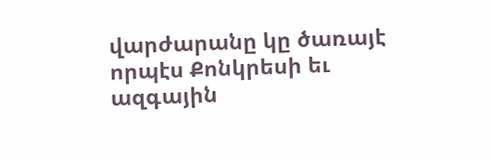վարժարանը կը ծառայէ որպէս Քոնկրեսի եւ ազգային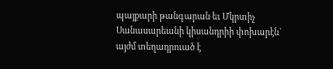պայքարի թանգարան եւ Մկրտիչ Սանասարեանի կիսանդրիի փոխարէն` այժմ տեղադրուած է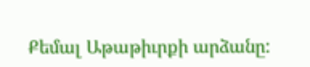Քեմալ Աթաթիւրքի արձանը: